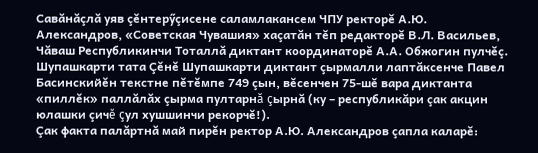Савăнăçлă уяв çĕнтерӳçисене саламлакансем ЧПУ ректорĕ А.Ю. Александров, «Советская Чувашия» хаçатăн тĕп редакторĕ В.Л. Васильев, Чăваш Республикинчи Тоталлă диктант координаторĕ А.А. Обжогин пулчĕç. Шупашкарти тата Çĕнĕ Шупашкарти диктант çырмалли лаптăксенче Павел Басинскийĕн текстне пĕтĕмпе 749 çын, вĕсенчен 75-шĕ вара диктанта «пиллĕк» паллăлăх çырма пултарнă çырнă (ку – республикăри çак акцин юлашки çичĕ çул хушшинчи рекорчĕ!).
Çак факта палăртнă май пирĕн ректор А.Ю. Александров çапла каларĕ: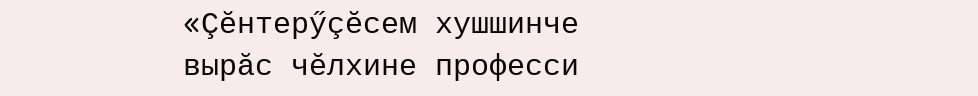«Çĕнтерӳçĕсем хушшинче вырăс чĕлхине професси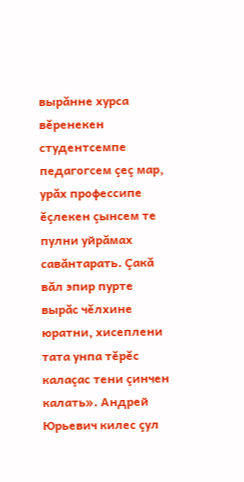вырăнне хурса вĕренекен студентсемпе педагогсем çеç мар, урăх профессипе ĕçлекен çынсем те пулни уйрăмах савăнтарать. Çакă вăл эпир пурте вырăс чĕлхине юратни, хисеплени тата унпа тĕрĕс калаçас тени çинчен калать». Андрей Юрьевич килес çул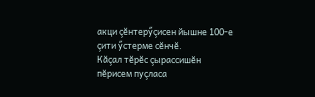акци çĕнтерӳçисен йышне 100-е çити ӳстерме сĕнчĕ.
Кăçал тĕрĕс çырассишĕн пĕрисем пуçласа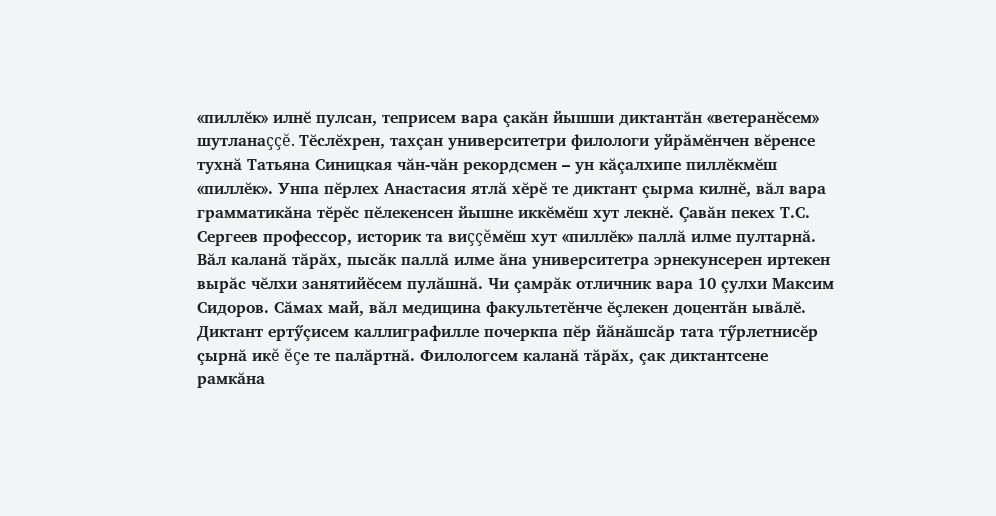«пиллĕк» илнĕ пулсан, теприсем вара çакăн йышши диктантăн «ветеранĕсем» шутланаççĕ. Тĕслĕхрен, тахçан университетри филологи уйрăмĕнчен вĕренсе тухнă Татьяна Синицкая чăн-чăн рекордсмен – ун кăçалхипе пиллĕкмĕш «пиллĕк». Унпа пĕрлех Анастасия ятлă хĕрĕ те диктант çырма килнĕ, вăл вара грамматикăна тĕрĕс пĕлекенсен йышне иккĕмĕш хут лекнĕ. Çавăн пекех Т.С. Сергеев профессор, историк та виççĕмĕш хут «пиллĕк» паллă илме пултарнă. Вăл каланă тăрăх, пысăк паллă илме ăна университетра эрнекунсерен иртекен вырăс чĕлхи занятийĕсем пулăшнă. Чи çамрăк отличник вара 10 çулхи Максим Сидоров. Сăмах май, вăл медицина факультетĕнче ĕçлекен доцентăн ывăлĕ.
Диктант ертӳçисем каллиграфилле почеркпа пĕр йăнăшсăр тата тӳрлетнисĕр çырнă икĕ ĕçе те палăртнă. Филологсем каланă тăрăх, çак диктантсене рамкăна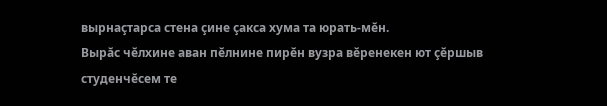вырнаçтарса стена çине çакса хума та юрать-мĕн.
Вырăс чĕлхине аван пĕлнине пирĕн вузра вĕренекен ют çĕршыв студенчĕсем те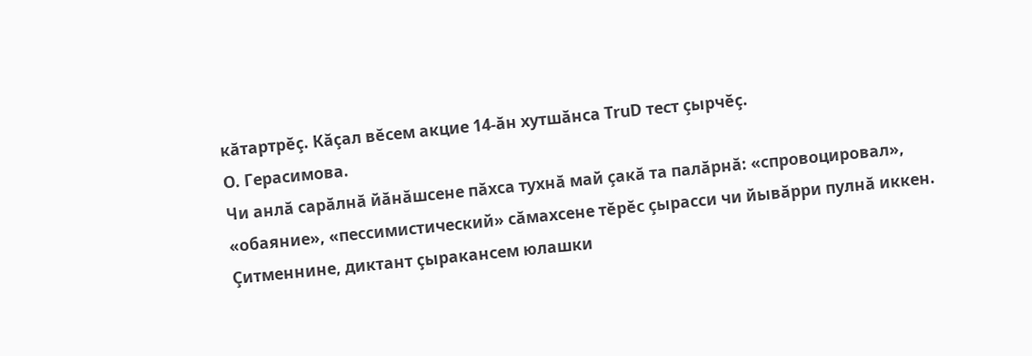кăтартрĕç. Кăçал вĕсем акцие 14-ăн хутшăнса TruD тест çырчĕç.
О. Герасимова.
Чи анлă сарăлнă йăнăшсене пăхса тухнă май çакă та палăрнă: «спровоцировал», «обаяние», «пессимистический» сăмахсене тĕрĕс çырасси чи йывăрри пулнă иккен. Çитменнине, диктант çыракансем юлашки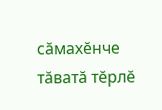сăмахĕнче тăватă тĕрлĕ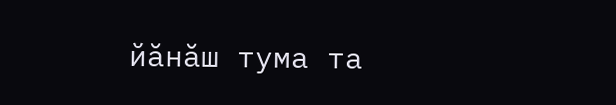йăнăш тума та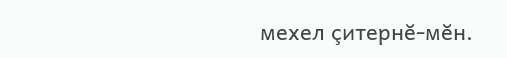мехел çитернĕ-мĕн.